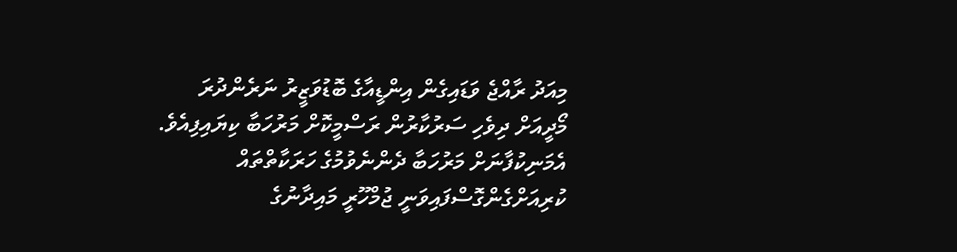މިއަދު ރާއްޖެ ވަޑައިގެން އިންޑީއާގެ ބޮޑުވަޒީރު ނަރެންދުރަ މޯދީއަށް ދިވެހި ސަރުކާރުން ރަސްމީކޮށް މަރުހަބާ ކިޔައިފިއެވެ.
އެމަނިކުފާނަށް މަރުހަބާ ދެންނެވުމުގެ ހަރަކާތްތައް ކުރިއަށްގެންގޮސްފައިވަނީ ޖުމްހޫރީ މައިދާނުގެ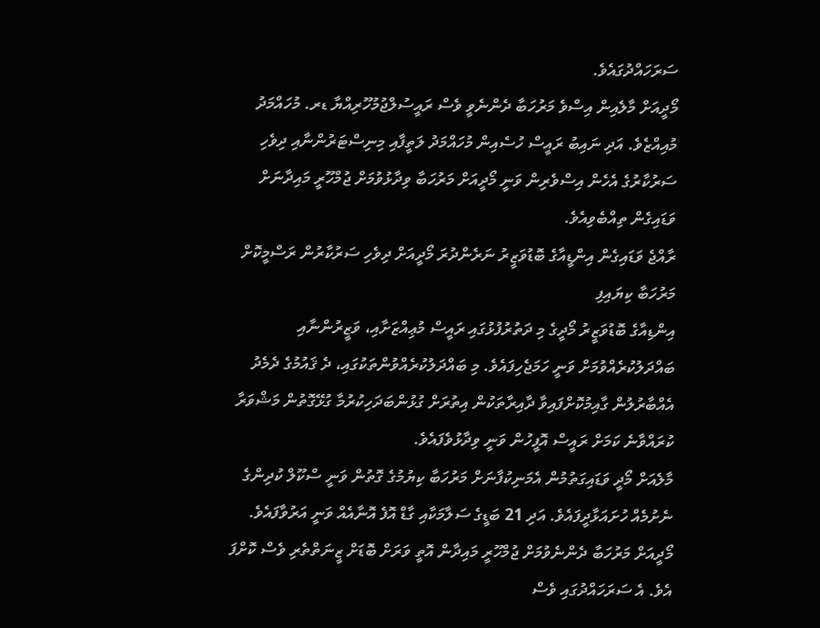ސަރަހައްދުގައެވެ.
މޯދީއަށް މާލެއިން އިސްވެ މަރުހަބާ ދެންނެވީ ވެސް ރައީސުލްޖުމުހޫރިއްޔާ ޑރ. މުހައްމަދު މުއިއްޒެވެ. އަދި ނައިބު ރައީސް ހުސެއިން މުހައްމަދު ލަތީފާއި މިނިސްޓަރުންނާއި ދިވެހި ސަރުކާރުގެ އެހެން އިސްވެރިން ވަނީ މޯދީއަށް މަރުހަބާ ވިދާޅުވުމަށް ޖުމްހޫރީ މައިދާނަށް ވަޑައިގެން ތިއްބެވިއެވެ.
ރާއްޖެ ވަޑައިގެން އިންޑީއާގެ ބޮޑުވަޒީރު ނަރެންދުރަ މޯދީއަށް ދިވެހި ސަރުކާރުން ރަސްމީކޮށް މަރުހަބާ ކިޔައިފި
އިންޑިއާގެ ބޮޑުވަޒީރު މޯދީގެ މި ދަތުރުފުޅުގައި ރައީސް މުޢިއްޒަށާއި، ވަޒީރުންނާއި ބައްދަލުކުރެއްވުމަށް ވަނީ ހަމަޖެހިފައެވެ. މި ބައްދަލުކުރެއްވުންތަކުގައި، ދެ ޤައުމުގެ ދެމެދު އެއްބާރުލުން ގާއިމުކޮށްފައިވާ ދާއިރާތަކުން އިތުރަށް ގުޅުންބަދަހިކުރުމާ ގުޅޭގޮތުން މަޝްވަރާ ކުރައްވާނެ ކަމަށް ރައީސް އޮފީހުން ވަނީ ވިދާޅުވެފައެވެ.
މާލެއަށް މޯދީ ވަޑައިގަތުމުން އެމަނިކުފާނަށް މަރުހަބާ ކިޔުމުގެ ގޮތުން ވަނީ ސްކޫލް ކުދިންގެ ނެށުމެއް ހުށައަޅާދީފައެވެ. އަދި 21 ބަޑީގެ ސަލާމަކާއި ގާޑް އޮފެ އޮނާއެއް ވަނީ އަރުވާފައެވެ.
މޯދީއަށް މަރުހަބާ ދެންނެވުމަށް ޖުމްހޫރީ މައިދާން އޮތީ ވަރަށް ބޮޑަށް ޒީނަތްތެރި ވެސް ކޮށްފަ އެވެ. އެ ސަރަހައްދުގައި ވެސް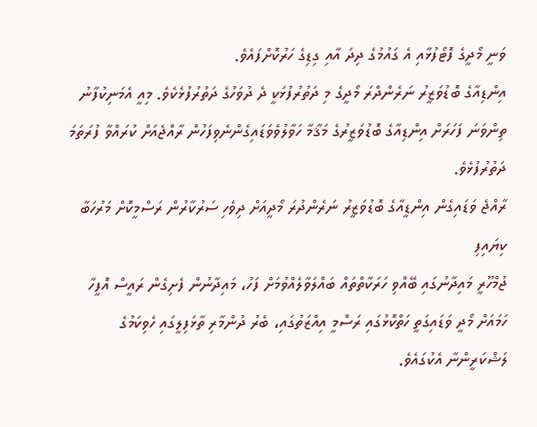ވަނީ މޯދީގެ ފޮޓޯފުޅާއި އެ ގައުމުގެ ދިދަ އާއި ގިޑިގެ ހަރުކޮށްފައެވެ.
އިންޑިއާގެ ބޮޑުވަޒީރު ނަރެންދްރަ މޯދީގެ މި ދަތުރުފުޅަކީ ދެ ދުވަހުގެ ދަތުރުފުޅެކެވެ. މިއީ އެމަނިކުފާނު ތިންވަނަ ފަހަރަށް އިންޑިއާގެ ބޮޑުވަޒީރުގެ މަޤާމާ ހަވާލުވެވަޑައިގެންނެވިފަހުން ރާއްޖެއަށް ކުރައްވާ ފުރަތަމަ ދަތުރުފުޅެވެ.
ރާއްޖެ ވަޑައިގެން އިންޑީއާގެ ބޮޑުވަޒީރު ނަރެންދުރަ މޯދީއަށް ދިވެހި ސަރުކާރުން ރަސްމީކޮށް މަރުހަބާ ކިޔައިފި
ޖުމްހޫރީ މައިދާނުގައި ބޭއްވި ހަރަކާތްތައް ބައްލަވާލެއްވުމަށް ފަހު، މައިދާނުން ފެށިގެން ރައީސް އޮފީހާ ހަމައަށް މޯދީ ވަޑައިގަތީ ހަތްކޮޅުގައި ރަސްމީ އިއްޒަތުގައި، ބެރު ދުންމާރި ތާޅަފިލީގައި ހެވިކަމުގެ ލަޝްކަރީންނާ އެކުގައެވެ.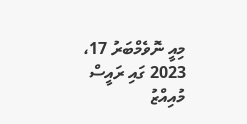މިއީ ނޮވެމްބަރު 17، 2023 ގައި ރައީސް މުއިއްޒު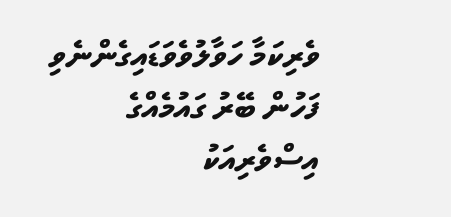ވެރިކަމާ ހަވާލުވެވަޑައިގެންނެވި ފަހުން ބޭރު ގައުމެއްގެ އިސްވެރިއަކު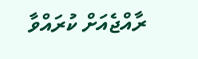ރާއްޖެއަށް ކުރައްވާ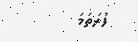ފުރަތަމަ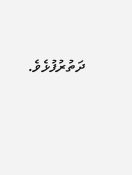ދަތުރުފުޅެވެ.